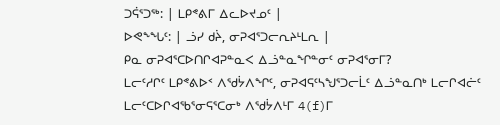ᑐᕌᕐᑐᖅ: | ᒪᑭᕝᕕᒥ ᐃᓚᐅᔪᓄᑦ |
ᐅᕙᖕᖓᑦ: | ᓘᓯ ᑯᔩ, ᓂᕈᐊᕐᑐᓕᕆᔨᒻᒪᕆ |
ᑭᓇ ᓂᕈᐊᕐᑕᐅᑎᒋᐊᕈᓐᓇᐸ ᐃᓘᓐᓇᖏᓐᓂᑦ ᓂᕈᐊᕐᓂᒥ?
ᒪᓕᑦᓱᒋᑦ ᒪᑭᕝᕕᐅᑉ ᐱᖁᔮᐱᖏᑦ, ᓂᕈᐊᕋᑦᓴᖑᕐᑐᓕᒫᑦ ᐃᓘᓐᓇᑎᒃ ᒪᓕᒋᐊᓖᑦ ᒪᓕᑦᑕᐅᒋᐊᖃᕐᓂᕋᕐᑕᓂᒃ ᐱᖁᔮᐱᒻᒥ 4(f)ᒥ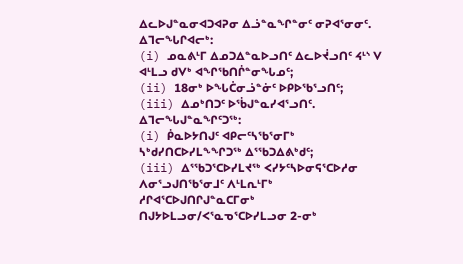ᐃᓚᐅᒍᓐᓇᓂᐊᑐᐊᕈᓂ ᐃᓘᓐᓇᖏᓐᓂᑦ ᓂᕈᐊᕐᓂᓂᑦ.
ᐃᒣᓕᖓᒋᐊᓕᒃ:
(i) ᓄᓇᕕᒻᒥ ᐃᓄᑐᐃᓐᓇᐅᓗᑎᑦ ᐃᓚᐅᔫᓗᑎᑦ ᔦᒻᔅ ᐯ ᐊᒻᒪᓗ ᑯᐯᒃ ᐊᖏᖃᑎᒌᓐᓂᖓᓄᑦ;
(ii) 18ᓂᒃ ᐅᖓᑖᓂᓘᓐᓃᑦ ᐅᑭᐅᖃᕐᓗᑎᑦ;
(iii) ᐃᓄᒃᑎᑐᑦ ᐅᖄᒍᓐᓇᓯᐊᕐᓗᑎᑦ.
ᐃᒣᓕᖓᒍᓐᓇᖏᑦᑐᖅ:
(i) ᑮᓇᐅᔭᑎᒍᑦ ᐊᑭᓕᑦᓴᖃᕐᓂᒥᒃ ᓴᒃᑯᓯᑎᑕᐅᓯᒪᖕᖏᑐᖅ ᐃᕐᖃᑐᐃᕕᒃᑯᑦ;
(iii) ᐃᕐᖃᑐᕐᑕᐅᓯᒪᔪᖅ ᐸᓯᔭᑦᓴᐅᓂᕋᕐᑕᐅᓱᓂ ᐱᓂᕐᓗᒍᑎᖃᕐᓂᒧᑦ ᐱᒻᒪᕆᒻᒥᒃ ᓱᒋᐊᕐᑕᐅᒍᑎᒋᒍᓐᓇᑕᒥᓂᒃ ᑎᒍᔭᐅᒪᓗᓂ/ᐸᕐᓇᓀᕐᑕᐅᓯᒪᓗᓂ 2-ᓂᒃ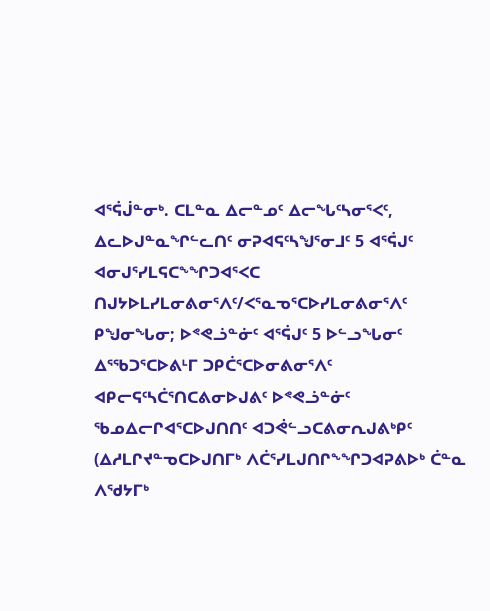ᐊᕐᕌᒎᓐᓂᒃ. ᑕᒪᓐᓇ ᐃᓕᓐᓄᑦ ᐃᓕᖓᑦᓴᓂᕐᐸᑦ, ᐃᓚᐅᒍᓐᓇᖏᓪᓚᑎᑦ ᓂᕈᐊᕋᑦᓴᖑᕐᓂᒧᑦ 5 ᐊᕐᕌᒍᑦ ᐊᓂᒍᕐᓯᒪᕋᑕᖕᖏᑐᐊᕐᐸᑕ ᑎᒍᔭᐅᒪᓯᒪᓂᕕᓂᕐᐱᑦ/ᐸᕐᓇᓀᕐᑕᐅᓯᒪᓂᕕᓂᕐᐱᑦ ᑭᖑᓂᖓᓂ; ᐅᕝᕙᓘᓐᓃᑦ ᐊᕐᕌᒍᑦ 5 ᐅᓪᓗᖓᓂᑦ ᐃᕐᖃᑐᕐᑕᐅᕕᒻᒥ ᑐᑭᑖᕐᑕᐅᓂᕕᓂᕐᐱᑦ ᐊᑭᓕᕋᑦᓴᑖᕐᑎᑕᕕᓂᐅᒍᕕᑦ ᐅᕝᕙᓘᓐᓃᑦ ᖃᓄᐃᓕᒋᐊᕐᑕᐅᒍᑎᑎᑦ ᐊᑐᕚᓪᓗᑕᕕᓂᕆᒍᕕᒃᑭᑦ (ᐃᓱᒪᒋᔪᓐᓀᑕᐅᒍᑎᒥᒃ ᐱᑖᕐᓯᒪᒍᑎᒋᖕᖏᑐᐊᕈᕕᐅᒃ ᑖᓐᓇ ᐱᖁᔭᒥᒃ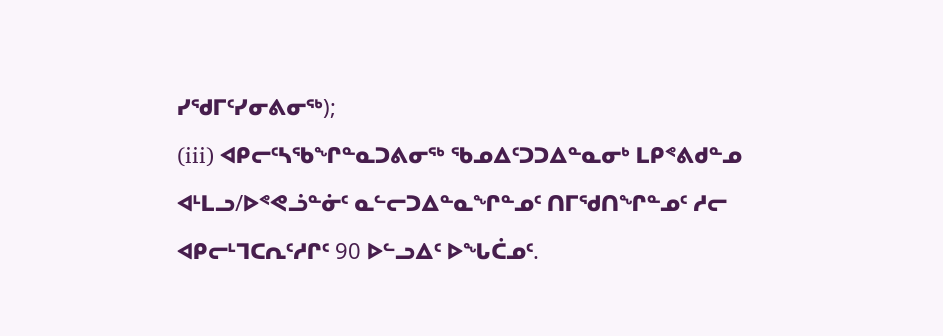ᓯᖁᒥᑦᓯᓂᕕᓂᖅ);
(iii) ᐊᑭᓕᑦᓴᖃᖏᓐᓇᑐᕕᓂᖅ ᖃᓄᐃᑦᑐᑐᐃᓐᓇᓂᒃ ᒪᑭᕝᕕᑯᓐᓄ ᐊᒻᒪᓗ/ᐅᕝᕙᓘᓐᓃᑦ ᓇᓪᓕᑐᐃᓐᓇᖏᓐᓄᑦ ᑎᒥᖁᑎᖏᓐᓄᑦ ᓱᓕ ᐊᑭᓕᒻᒣᑕᕆᑦᓱᒋᑦ 90 ᐅᓪᓗᐃᑦ ᐅᖓᑖᓄᑦ.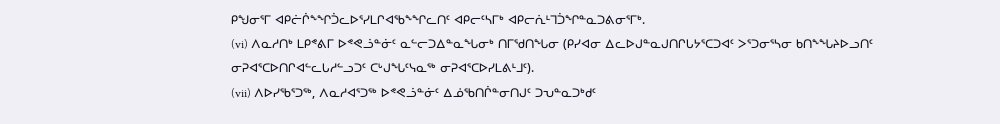ᑭᖑᓂᕐᒥ ᐊᑭᓖᒌᖕᖏᑑᓚᐅᕐᓯᒪᒋᐊᖃᖕᖏᓚᑎᑦ ᐊᑭᓕᑦᓴᒥᒃ ᐊᑭᓕᕇᒻᒣᑑᖏᓐᓇᑐᕕᓂᕐᒥᒃ.
(vi) ᐱᓇᓱᑎᒃ ᒪᑭᕝᕕᒥ ᐅᕝᕙᓘᓐᓃᑦ ᓇᓪᓕᑐᐃᓐᓇᖓᓂᒃ ᑎᒥᖁᑎᖓᓂ (ᑭᓯᐊᓂ ᐃᓚᐅᒍᓐᓇᒍᑎᒋᒐᔭᕐᑕᑐᐊᑦ ᐳᕐᑐᓂᕐᓴᓂ ᑲᑎᖕᖓᔨᐅᓗᑎᑦ ᓂᕈᐊᕐᑕᐅᑎᒋᐊᓪᓚᒐᓱᓪᓗᑐᑦ ᑕᒡᒍᖓᑦᓭᓇᖅ ᓂᕈᐊᕐᑕᐅᓯᒪᕕᒻᒧᑦ).
(vii) ᐱᐅᓯᖃᕐᑐᖅ, ᐱᓇᓱᐊᕐᑐᖅ ᐅᕝᕙᓘᓐᓃᑦ ᐃᓅᖃᑎᒌᓐᓂᑎᒍᑦ ᑐᕃᓐᓇᑐᒃᑯᑦ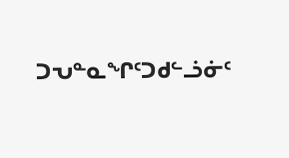ᑐᕃᓐᓇᖏᑦᑐᑯᓪᓘᓃᑦ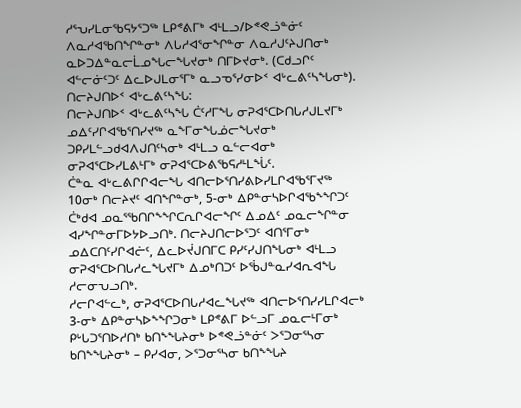ᓱᕐᕃᓯᒪᓂᖃᕋᔭᕐᑐᖅ ᒪᑭᕝᕕᒥᒃ ᐊᒻᒪᓗ/ᐅᕝᕙᓘᓐᓃᑦ ᐱᓇᓱᐊᖃᑎᖏᓐᓂᒃ ᐱᒐᓱᐊᕐᓂᖏᓐᓂ ᐱᓇᓱᒍᑦᔨᒍᑎᓂᒃ ᓇᐅᑐᐃᓐᓇᓕᒫᓄᖓᓕᖓᔪᓂᒃ ᑎᒥᐅᔪᓂᒃ. (ᑕᑯᓗᒋᑦ ᐊᓪᓕᓃᑦᑐᑦ ᐃᓚᐅᒍᒪᓂᕐᒥᒃ ᓇᓗᓀᕐᓯᓂᐅᑉ ᐊᒡᓚᕕᑦᓴᖓᓂᒃ).
ᑎᓕᔨᒍᑎᐅᑉ ᐊᒡᓚᕕᑦᓴᖓ:
ᑎᓕᔨᒍᑎᐅᑉ ᐊᒡᓚᕕᑦᓴᖓ ᑖᑦᓱᒥᖓ ᓂᕈᐊᕐᑕᐅᑎᒐᓱᒍᒪᔪᒥᒃ ᓄᐃᑦᓯᒋᐊᖃᕐᑎᓯᔪᖅ ᓇᖕᒥᓂᖓᓅᓕᖓᔪᓂᒃ ᑐᑭᓯᒪᓪᓗᑯᐊᐱᒍᑎᑦᓴᓂᒃ ᐊᒻᒪᓗ ᓇᓪᓕᐊᓂᒃ ᓂᕈᐊᕐᑕᐅᓯᒪᕕᒻᒥᒃ ᓂᕈᐊᕐᑕᐅᕕᖃᕋᓱᒻᒪᖔᑦ.
ᑖᓐᓇ ᐊᒡᓚᕕᒋᒋᐊᓕᖓ ᐊᑎᓕᐅᕐᑎᓯᕕᐅᓯᒪᒋᐊᖃᕐᒥᔪᖅ 10ᓂᒃ ᑎᓕᔨᔪᑦ ᐊᑎᖏᓐᓂᒃ, 5-ᓂᒃ ᐃᑭᓐᓂᓴᐅᒋᐊᖃᖕᖏᑐᑦ ᑖᒃᑯᐊ ᓄᓇᕐᖃᑎᒋᖕᖏᑕᕆᒋᐊᓕᖏᑦ ᐃᓄᐃᑦ ᓄᓇᓕᖏᓐᓂ ᐊᓯᖏᓐᓂᒥᐅᔭᐅᓗᑎᒃ. ᑎᓕᔨᒍᑎᓕᐅᕐᑐᑦ ᐊᑎᕐᒥᓂᒃ ᓄᐃᑕᑎᑦᓯᒋᐊᓖᑦ, ᐃᓚᐅᔫᒍᑎᒥᑕ ᑭᓯᑦᓯᒍᑎᖓᓂᒃ ᐊᒻᒪᓗ ᓂᕈᐊᕐᑕᐅᑎᒐᓱᓚᖓᔪᒥᒃ ᐃᓄᒃᑎᑐᑦ ᐅᖄᒍᓐᓇᓯᐊᕆᐊᖓ ᓱᓕᓂᕃᓗᑎᒃ.
ᓱᓕᒋᐊᓪᓚᒃ, ᓂᕈᐊᕐᑕᐅᑎᒐᓱᐊᓚᖓᔪᖅ ᐊᑎᓕᐅᕐᑎᓯᓯᒪᒋᐊᓕᒃ 3-ᓂᒃ ᐃᑭᓐᓂᓴᐅᖕᖏᑐᓂᒃ ᒪᑭᕝᕕᒥ ᐅᓪᓗᒥ ᓄᓇᓕᒻᒥᓂᒃ ᑭᒡᒐᑐᕐᑎᐅᓱᑎᒃ ᑲᑎᖕᖓᔨᓂᒃ ᐅᕝᕙᓘᓐᓃᑦ ᐳᕐᑐᓂᕐᓴᓂ ᑲᑎᖕᖓᔨᓂᒃ – ᑭᓯᐊᓂ, ᐳᕐᑐᓂᕐᓴᓂ ᑲᑎᖕᖓᔨ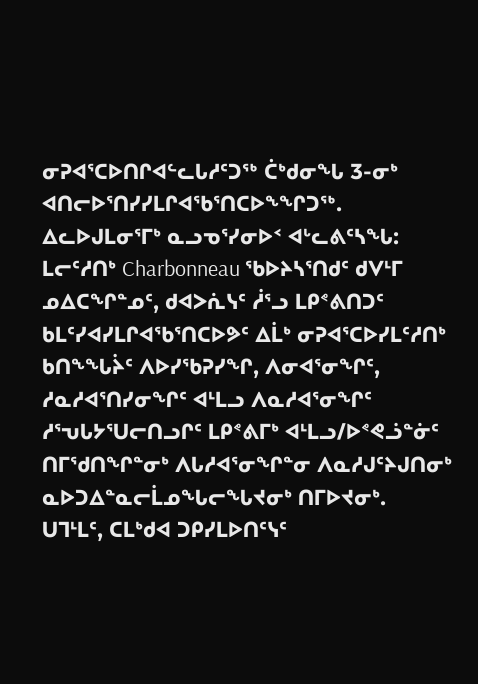ᓂᕈᐊᕐᑕᐅᑎᒋᐊᓪᓚᒐᓱᑦᑐᖅ ᑖᒃᑯᓂᖓ 3-ᓂᒃ ᐊᑎᓕᐅᕐᑎᓯᓯᒪᒋᐊᖃᕐᑎᑕᐅᖕᖏᑐᖅ.
ᐃᓚᐅᒍᒪᓂᕐᒥᒃ ᓇᓗᓀᕐᓯᓂᐅᑉ ᐊᒡᓚᕕᑦᓴᖓ:
ᒪᓕᑦᓱᑎᒃ Charbonneau ᖃᐅᔨᓴᕐᑎᑯᑦ ᑯᐯᒻᒥ ᓄᐃᑕᖏᓐᓄᑦ, ᑯᐊᐳᕇᓭᑦ ᓲᕐᓗ ᒪᑭᕝᕕᑎᑐᑦ ᑲᒪᑦᓯᐊᓯᒪᒋᐊᖃᕐᑎᑕᐅᕗᑦ ᐃᒫᒃ ᓂᕈᐊᕐᑕᐅᓯᒪᑦᓱᑎᒃ ᑲᑎᖕᖓᔩᑦ ᐱᐅᓯᖃᕈᓯᖏ, ᐱᓂᐊᕐᓂᖏᑦ, ᓱᓇᓱᐊᕐᑎᓯᓂᖏᑦ ᐊᒻᒪᓗ ᐱᓇᓱᐊᕐᓂᖏᑦ ᓱᕐᕃᒐᔭᕐᑌᓕᑎᓗᒋᑦ ᒪᑭᕝᕕᒥᒃ ᐊᒻᒪᓗ/ᐅᕝᕙᓘᓐᓃᑦ ᑎᒥᖁᑎᖏᓐᓂᒃ ᐱᒐᓱᐊᕐᓂᖏᓐᓂ ᐱᓇᓱᒍᑦᔨᒍᑎᓂᒃ ᓇᐅᑐᐃᓐᓇᓕᒫᓄᖓᓕᖓᔪᓂᒃ ᑎᒥᐅᔪᓂᒃ.
ᑌᒣᒻᒪᑦ, ᑕᒪᒃᑯᐊ ᑐᑭᓯᒪᐅᑎᑦᓭᑦ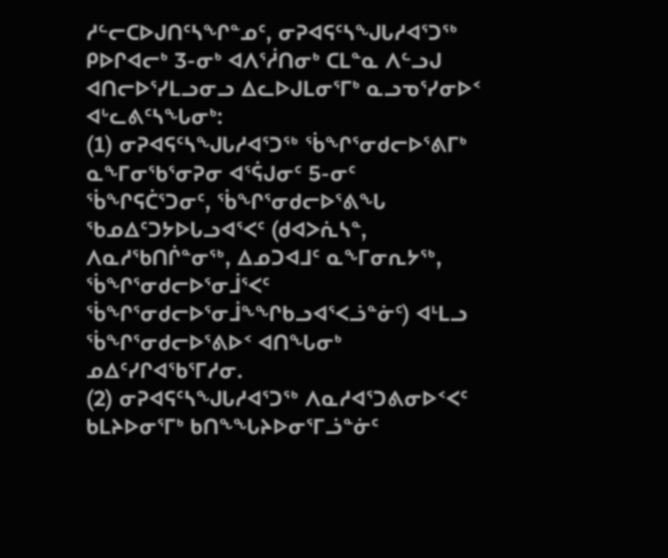ᓱᓪᓕᑕᐅᒍᑎᑦᓴᖏᓐᓄᑦ, ᓂᕈᐊᕋᑦᓴᖑᒐᓱᐊᕐᑐᖅ ᑭᐅᒋᐊᓕᒃ 3-ᓂᒃ ᐊᐱᕐᓲᑎᓂᒃ ᑕᒪᓐᓇ ᐱᓪᓗᒍ ᐊᑎᓕᐅᕐᓯᒪᓗᓂᓗ ᐃᓚᐅᒍᒪᓂᕐᒥᒃ ᓇᓗᓀᕐᓯᓂᐅᑉ ᐊᒡᓚᕕᑦᓴᖓᓂᒃ:
(1) ᓂᕈᐊᕋᑦᓴᖑᒐᓱᐊᕐᑐᖅ ᖄᖏᕐᓂᑯᓕᐅᕐᕕᒥᒃ ᓇᖕᒥᓂᖃᕐᓂᕈᓂ ᐊᕐᕌᒍᓂᑦ 5-ᓂᑦ ᖄᖏᕋᑖᕐᑐᓂᑦ, ᖄᖏᕐᓂᑯᓕᐅᕐᕕᖓ ᖃᓄᐃᑦᑐᔭᐅᒐᓗᐊᕐᐸᑦ (ᑯᐊᐳᕇᓴᓐ, ᐱᓇᓱᖃᑎᒌᓐᓂᖅ, ᐃᓄᑐᐊᒧᑦ ᓇᖕᒥᓂᕆᔭᖅ, ᖄᖏᕐᓂᑯᓕᐅᕐᓂᒨᕐᐸᑦ ᖄᖏᕐᓂᑯᓕᐅᕐᓂᒨᖕᖏᑲᓗᐊᕐᐸᓘᓐᓃᑦ) ᐊᒻᒪᓗ ᖄᖏᕐᓂᑯᓕᐅᕐᕕᐅᑉ ᐊᑎᖓᓂᒃ ᓄᐃᑦᓯᒋᐊᖃᕐᒥᓱᓂ.
(2) ᓂᕈᐊᕋᑦᓴᖑᒐᓱᐊᕐᑐᖅ ᐱᓇᓱᐊᕐᑐᕕᓂᐅᑉᐸᑦ ᑲᒪᔨᐅᓂᕐᒥᒃ ᑲᑎᖕᖓᔨᐅᓂᕐᒥᓘᓐᓃᑦ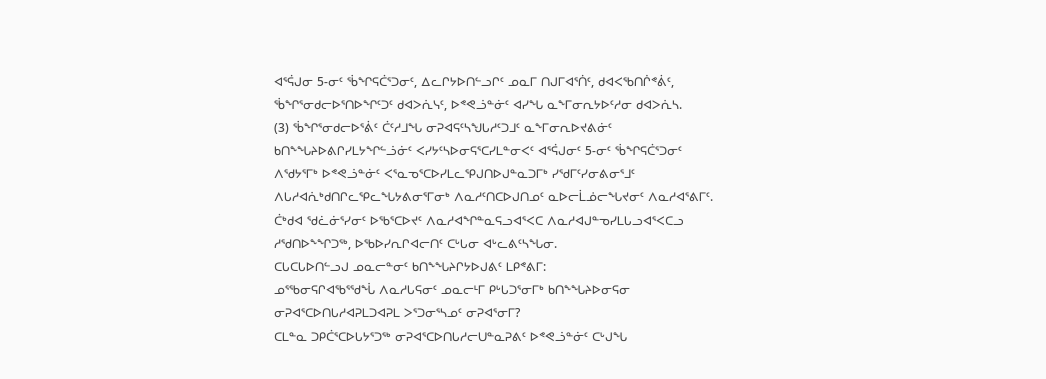ᐊᕐᕌᒍᓂ 5-ᓂᑦ ᖄᖏᕋᑖᕐᑐᓂᑦ, ᐃᓚᒋᔭᐅᑎᓪᓗᒋᑦ ᓄᓇᒥ ᑎᒍᒥᐊᕐᑏᑦ, ᑯᐊᐸᖃᑎᒌᕝᕖᑦ, ᖄᖏᕐᓂᑯᓕᐅᕐᑎᐅᖏᑦᑐᑦ ᑯᐊᐳᕇᓭᑦ, ᐅᕝᕙᓘᓐᓃᑦ ᐊᓯᖓ ᓇᖕᒥᓂᕆᔭᐅᑦᓱᓂ ᑯᐊᐳᕇᓴ.
(3) ᖄᖏᕐᓂᑯᓕᐅᕐᕖᑦ ᑖᑦᓱᒧᖓ ᓂᕈᐊᕋᑦᓴᖑᒐᓱᑦᑐᒧᑦ ᓇᖕᒥᓂᕆᐅᔪᕕᓃᑦ ᑲᑎᖕᖓᔨᐅᕕᒋᓯᒪᔭᖏᓪᓘᓃᑦ ᐸᓯᔭᑦᓴᐅᓂᕋᕐᑕᓯᒪᓐᓂᐸᑦ ᐊᕐᕌᒍᓂᑦ 5-ᓂᑦ ᖄᖏᕋᑖᕐᑐᓂᑦ ᐱᖁᔭᕐᒥᒃ ᐅᕝᕙᓘᓐᓃᑦ ᐸᕐᓇᓀᕐᑕᐅᓯᒪᓚᕿᒍᑎᐅᒍᓐᓇᑐᒥᒃ ᓯᖁᒥᑦᓯᓂᕕᓂᕐᒧᑦ ᐱᒐᓱᐊᕇᒃᑯᑎᒋᓚᕿᓚᖓᔭᕕᓂᕐᒥᓂᒃ ᐱᓇᓱᑦᑎᑕᐅᒍᑎᓄᑦ ᓇᐅᓕᒫᓅᓕᖓᔪᓂᑦ ᐱᓇᓱᐊᕐᕕᒥᑦ.
ᑖᒃᑯᐊ ᖁᓛᓃᕐᓯᓂᑦ ᐅᖃᕐᑕᐅᔪᑦ ᐱᓇᓱᐊᖏᓐᓇᕋᓗᐊᕐᐸᑕ ᐱᓇᓱᐊᒍᓐᓀᓯᒪᒐᓗᐊᕐᐸᑕᓗ ᓱᖁᑎᐅᖕᖏᑐᖅ, ᐅᖃᐅᓯᕆᒋᐊᓕᑎᑦ ᑕᒡᒐᓂ ᐊᒡᓚᕕᑦᓴᖓᓂ.
ᑕᒐᑕᒐᐅᑎᓪᓗᒍ ᓄᓇᓕᓐᓂᑦ ᑲᑎᖕᖓᔨᒋᔭᐅᒍᕕᑦ ᒪᑭᕝᕕᒥ:
ᓄᕐᖃᓂᕋᒋᐊᖃᕐᖁᖔ ᐱᓇᓱᒐᕋᓂᑦ ᓄᓇᓕᒻᒥ ᑭᒡᒐᑐᕐᓂᒥᒃ ᑲᑎᖕᖓᔨᐅᓂᕋᓂ ᓂᕈᐊᕐᑕᐅᑎᒐᓱᐊᕈᒪᑐᐊᕈᒪ ᐳᕐᑐᓂᕐᓴᓄᑦ ᓂᕈᐊᕐᓂᒥ?
ᑕᒪᓐᓇ ᑐᑭᑖᕐᑕᐅᒐᔭᕐᑐᖅ ᓂᕈᐊᕐᑕᐅᑎᒐᓱᓕᑌᓐᓇᕈᕕᑦ ᐅᕝᕙᓘᓐᓃᑦ ᑕᒡᒍᖓ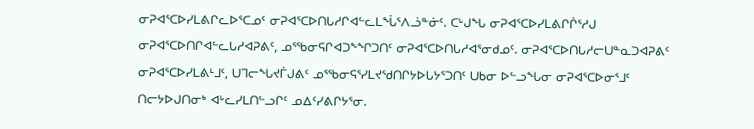ᓂᕈᐊᕐᑕᐅᓯᒪᕕᒋᓚᐅᕐᑕᓄᑦ ᓂᕈᐊᕐᑕᐅᑎᒐᓱᒋᐊᓪᓚᒪᖔᕐᐱᓘᓐᓃᑦ. ᑕᒡᒍᖓ ᓂᕈᐊᕐᑕᐅᓯᒪᕕᒋᒌᕐᓱᒍ ᓂᕈᐊᕐᑕᐅᑎᒋᐊᓪᓚᒐᓱᐊᕈᕕᑦ, ᓄᕐᖃᓂᕋᒋᐊᑐᖕᖏᑐᑎᑦ ᓂᕈᐊᕐᑕᐅᑎᒐᓱᐊᕐᓂᑯᓄᑦ. ᓂᕈᐊᕐᑕᐅᑎᒐᓱᓕᑌᓐᓇᑐᐊᕈᕕᑦ ᓂᕈᐊᕐᑕᐅᓯᒪᕕᒻᒧᑦ, ᑌᒣᓕᖓᔪᒦᒍᕕᑦ ᓄᕐᖃᓂᕋᕐᓯᒪᔪᖁᑎᒋᔭᐅᒐᔭᕐᑐᑎᑦ ᑌᑲᓂ ᐅᓪᓗᖓᓂ ᓂᕈᐊᕐᑕᐅᓂᕐᒧᑦ ᑎᓕᔭᐅᒍᑎᓂᒃ ᐊᒡᓚᓯᒪᑎᓪᓗᒋᑦ ᓄᐃᑦᓯᕕᒋᔭᕐᓂ.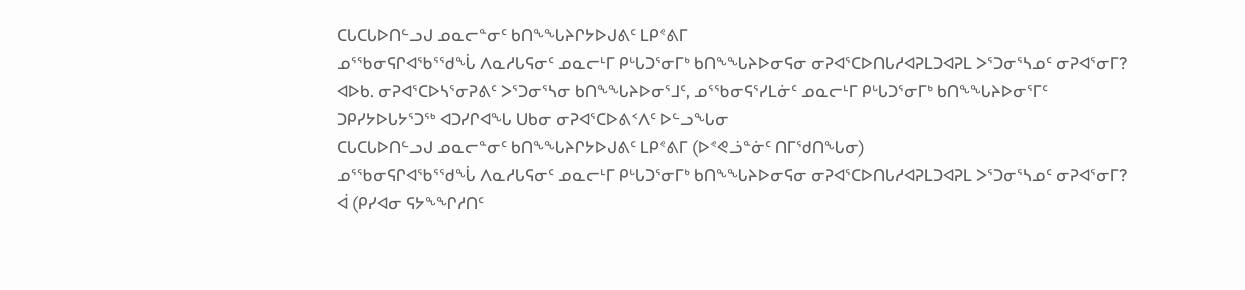ᑕᒐᑕᒐᐅᑎᓪᓗᒍ ᓄᓇᓕᓐᓂᑦ ᑲᑎᖕᖓᔨᒋᔭᐅᒍᕕᑦ ᒪᑭᕝᕕᒥ
ᓄᕐᖃᓂᕋᒋᐊᖃᕐᖁᖔ ᐱᓇᓱᒐᕋᓂᑦ ᓄᓇᓕᒻᒥ ᑭᒡᒐᑐᕐᓂᒥᒃ ᑲᑎᖕᖓᔨᐅᓂᕋᓂ ᓂᕈᐊᕐᑕᐅᑎᒐᓱᐊᕈᒪᑐᐊᕈᒪ ᐳᕐᑐᓂᕐᓴᓄᑦ ᓂᕈᐊᕐᓂᒥ?
ᐊᐅᑲ. ᓂᕈᐊᕐᑕᐅᓴᕐᓂᕈᕕᑦ ᐳᕐᑐᓂᕐᓴᓂ ᑲᑎᖕᖓᔨᐅᓂᕐᒧᑦ, ᓄᕐᖃᓂᕋᕐᓯᒪᓃᑦ ᓄᓇᓕᒻᒥ ᑭᒡᒐᑐᕐᓂᒥᒃ ᑲᑎᖕᖓᔨᐅᓂᕐᒥᑦ ᑐᑭᓯᔭᐅᒐᔭᕐᑐᖅ ᐊᑐᓯᒋᐊᖓ ᑌᑲᓂ ᓂᕈᐊᕐᑕᐅᕕᑉᐱᑦ ᐅᓪᓗᖓᓂ
ᑕᒐᑕᒐᐅᑎᓪᓗᒍ ᓄᓇᓕᓐᓂᑦ ᑲᑎᖕᖓᔨᒋᔭᐅᒍᕕᑦ ᒪᑭᕝᕕᒥ (ᐅᕝᕙᓘᓐᓃᑦ ᑎᒥᖁᑎᖓᓂ)
ᓄᕐᖃᓂᕋᒋᐊᖃᕐᖁᖔ ᐱᓇᓱᒐᕋᓂᑦ ᓄᓇᓕᒻᒥ ᑭᒡᒐᑐᕐᓂᒥᒃ ᑲᑎᖕᖓᔨᐅᓂᕋᓂ ᓂᕈᐊᕐᑕᐅᑎᒐᓱᐊᕈᒪᑐᐊᕈᒪ ᐳᕐᑐᓂᕐᓴᓄᑦ ᓂᕈᐊᕐᓂᒥ?
ᐋ (ᑭᓯᐊᓂ ᕋᔭᖕᖏᓱᑎᑦ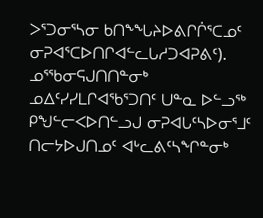ᐳᕐᑐᓂᕐᓴᓂ ᑲᑎᖕᖓᔨᐅᕕᒋᒌᕐᑕᓄᑦ ᓂᕈᐊᕐᑕᐅᑎᒋᐊᓪᓚᒐᓱᑐᐊᕈᕕᑦ). ᓄᕐᖃᓂᕋᒍᑎᑎᓐᓂᒃ ᓄᐃᑦᓯᓯᒪᒋᐊᖃᕐᑐᑎᑦ ᑌᓐᓇ ᐅᓪᓗᖅ ᑭᖑᓪᓕᐸᐅᑎᓪᓗᒍ ᓂᕈᐊᒐᑦᓴᐅᓂᕐᒧᑦ ᑎᓕᔭᐅᒍᑎᓄᑦ ᐊᒡᓚᕕᑦᓴᖏᓐᓂᒃ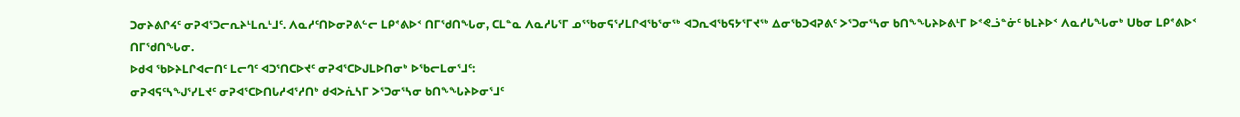ᑐᓂᔨᕕᒋᔦᑦ ᓂᕈᐊᕐᑐᓕᕆᔨᒻᒪᕆᒻᒧᑦ. ᐱᓇᓱᑦᑎᐅᓂᕈᕕᓪᓕ ᒪᑭᕝᕕᐅᑉ ᑎᒥᖁᑎᖓᓂ, ᑕᒪᓐᓇ ᐱᓇᓱᒐᕐᒥ ᓄᕐᖃᓂᕋᕐᓯᒪᒋᐊᖃᕐᓂᖅ ᐊᑐᕆᐊᖃᕋᔭᕐᒥᔪᖅ ᐃᓂᖃᑐᐊᕈᕕᑦ ᐳᕐᑐᓂᕐᓴᓂ ᑲᑎᖕᖓᔨᐅᕕᒻᒥ ᐅᕝᕙᓘᓐᓃᑦ ᑲᒪᔨᐅᑉ ᐱᓇᓱᒐᖓᓂᒃ ᑌᑲᓂ ᒪᑭᕝᕕᐅᑉ ᑎᒥᖁᑎᖓᓂ.
ᐅᑯᐊ ᖃᐅᔨᒪᒋᐊᓕᑎᑦ ᒪᓕᒉᑦ ᐊᑐᕐᑎᑕᐅᔪᑦ ᓂᕈᐊᕐᑕᐅᒍᒪᐅᑎᓂᒃ ᐅᖃᓕᒪᓂᕐᒧᑦ:
ᓂᕈᐊᕋᑦᓴᖑᕐᓯᒪᔪᑦ ᓂᕈᐊᕐᑕᐅᑎᒐᓱᐊᕐᓱᑎᒃ ᑯᐊᐳᕇᓴᒥ ᐳᕐᑐᓂᕐᓴᓂ ᑲᑎᖕᖓᔨᐅᓂᕐᒧᑦ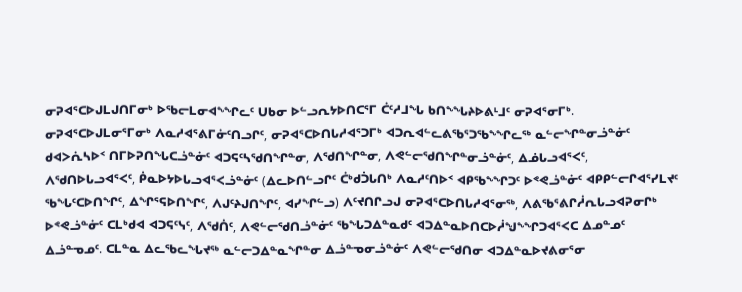ᓂᕈᐊᕐᑕᐅᒍᒪᒍᑎᒥᓂᒃ ᐅᖃᓕᒪᓂᐊᖕᖏᓚᑦ ᑌᑲᓂ ᐅᓪᓗᕆᔭᐅᑎᑕᕐᒥ ᑖᑦᓱᒧᖓ ᑲᑎᖕᖓᔨᐅᕕᒻᒧᑦ ᓂᕈᐊᕐᓂᒥᒃ.
ᓂᕈᐊᕐᑕᐅᒍᒪᓂᕐᒥᓂᒃ ᐱᓇᓱᐊᕐᕕᒥᓃᑦᑎᓗᒋᑦ, ᓂᕈᐊᕐᑕᐅᑎᒐᓱᐊᕐᑐᒥᒃ ᐊᑐᕆᐊᓪᓚᕕᖃᕐᑐᖃᖕᖏᓚᖅ ᓇᓪᓕᖏᓐᓂᓘᓐᓃᑦ ᑯᐊᐳᕇᓴᐅᑉ ᑎᒥᐅᕈᑎᖓᑕᓘᓐᓃᑦ ᐊᑐᕋᑦᓴᖁᑎᖏᓐᓂ, ᐱᖁᑎᖏᓐᓂ, ᐱᕙᓪᓕᖁᑎᖏᓐᓂᓘᓐᓃᑦ, ᐃᓅᒐᓗᐊᕐᐸᑦ, ᐱᖁᑎᐅᒐᓗᐊᕐᐸᑦ, ᑮᓇᐅᔭᐅᒐᓗᐊᕐᐸᓘᓐᓃᑦ (ᐃᓚᐅᑎᓪᓗᒋᑦ ᑖᒃᑯᑑᒐᑎᒃ ᐱᓇᓱᑦᑎᐅᑉ ᐊᑭᖃᖕᖏᑐᑦ ᐅᕝᕙᓘᓐᓃᑦ ᐊᑭᑭᓪᓕᒋᐊᕐᓯᒪᔪᑦ ᖃᖓᑦᑕᐅᑎᖏᑦ, ᐃᖏᕐᕋᐅᑎᖏᑦ, ᐱᒍᑦᔨᒍᑎᖏᑦ, ᐊᓯᖏᓪᓗ) ᐱᑦᔪᑎᒋᓗᒍ ᓂᕈᐊᕐᑕᐅᑎᒐᓱᐊᕐᓂᖅ, ᐱᕕᖃᕐᕕᒋᓲᕆᒐᓗᐊᕈᓂᒋᒃ ᐅᕝᕙᓘᓐᓃᑦ ᑕᒪᒃᑯᐊ ᐊᑐᕋᑦᓭᑦ, ᐱᖁᑏᑦ, ᐱᕙᓪᓕᖁᑎᓘᓐᓃᑦ ᖃᖓᑐᐃᓐᓇᑯᑦ ᐊᑐᐃᓐᓇᐅᑎᑕᐅᓲᖑᖕᖏᑐᐊᕐᐸᑕ ᐃᓄᓐᓄᑦ ᐃᓘᓐᓀᓄᑦ. ᑕᒪᓐᓇ ᐃᓚᖃᓚᖓᔪᖅ ᓇᓪᓕᑐᐃᓐᓇᖏᓐᓂ ᐃᓘᓐᓀᓂᓘᓐᓃᑦ ᐱᕙᓪᓕᖁᑎᓂ ᐊᑐᐃᓐᓇᐅᔪᕕᓂᕐᓂ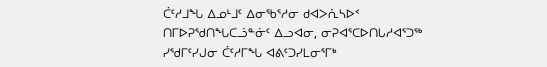ᑖᑦᓱᒧᖓ ᐃᓄᒻᒧᑦ ᐃᓂᖃᕐᓱᓂ ᑯᐊᐳᕇᓴᐅᑉ ᑎᒥᐅᕈᖁᑎᖓᑕᓘᓐᓃᑦ ᐃᓗᐊᓂ, ᓂᕈᐊᕐᑕᐅᑎᒐᓱᐊᕐᑐᖅ ᓯᖁᒥᑦᓯᒍᓂ ᑖᑦᓱᒥᖓ ᐊᕕᑦᑐᓯᒪᓂᕐᒥᒃ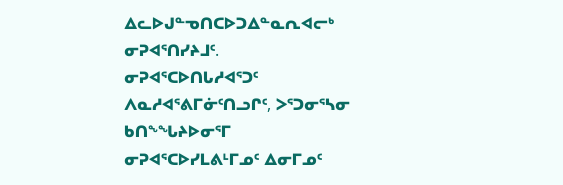ᐃᓚᐅᒍᓐᓀᑎᑕᐅᑐᐃᓐᓇᕆᐊᓕᒃ ᓂᕈᐊᕐᑎᓯᔨᒧᑦ.
ᓂᕈᐊᕐᑕᐅᑎᒐᓱᐊᕐᑐᑦ ᐱᓇᓱᐊᕐᕕᒥᓃᑦᑎᓗᒋᑦ, ᐳᕐᑐᓂᕐᓴᓂ ᑲᑎᖕᖓᔨᐅᓂᕐᒥ ᓂᕈᐊᕐᑕᐅᓯᒪᕕᒻᒥᓄᑦ ᐃᓂᒥᓄᑦ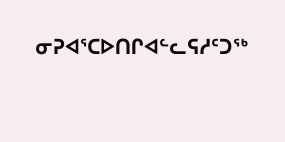ᓂᕈᐊᕐᑕᐅᑎᒋᐊᓪᓚᕋᓱᑦᑐᖅ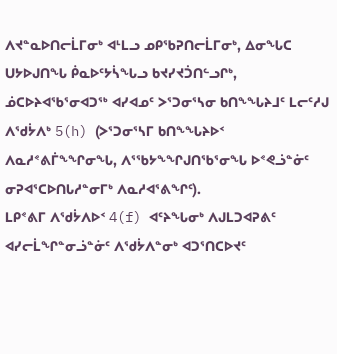ᐱᔪᓐᓇᐅᑎᓕᒫᒥᓂᒃ ᐊᒻᒪᓗ ᓄᑭᖃᕈᑎᓕᒫᒥᓂᒃ, ᐃᓂᖓᑕ ᑌᔭᐅᒍᑎᖓ ᑮᓇᐅᑦᔭᓵᖓᓗ ᑲᔪᓯᔪᑑᑎᓪᓗᒋᒃ, ᓅᑕᐅᔨᐊᖃᕐᓂᐊᑐᖅ ᐊᓯᐊᓄᑦ ᐳᕐᑐᓂᕐᓴᓂ ᑲᑎᖕᖓᔨᒧᑦ ᒪᓕᑦᓱᒍ ᐱᖁᔮᐱᒃ 5(h) (ᐳᕐᑐᓂᕐᓴᒥ ᑲᑎᖕᖓᔨᐅᑉ ᐱᓇᓱᕝᕕᒦᖕᖏᓂᖓ, ᐱᕐᖃᔭᖕᖏᒍᑎᖃᕐᓂᖓ ᐅᕝᕙᓘᓐᓃᑦ ᓂᕈᐊᕐᑕᐅᑎᒐᓱᓐᓂᒥᒃ ᐱᓇᓱᐊᕐᕕᖏᑦ).
ᒪᑭᕝᕕᒥ ᐱᖁᔮᐱᐅᑉ 4(f) ᐊᑦᔨᖓᓂᒃ ᐱᒍᒪᑐᐊᕈᕕᑦ ᐊᓯᓕᒫᖏᓐᓂᓘᓐᓃᑦ ᐱᖁᔮᐱᓐᓂᒃ ᐊᑐᕐᑎᑕᐅᔪᑦ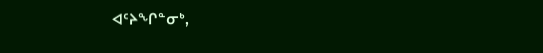ᐊᑦᔨᖏᓐᓂᒃ,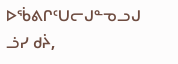ᐅᖄᕕᒋᑦᑌᓕᒍᓐᓀᓗᒍ ᓘᓯ ᑯᔩ,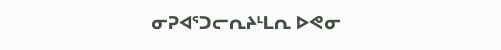ᓂᕈᐊᕐᑐᓕᕆᔨᒻᒪᕆ ᐅᕙᓂ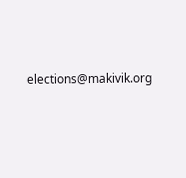elections@makivik.org